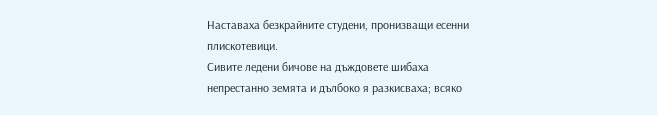Наставаха безкрайните студени, пронизващи есенни плискотевици.
Сивите ледени бичове на дъждовете шибаха непрестанно земята и дълбоко я разкисваха; всяко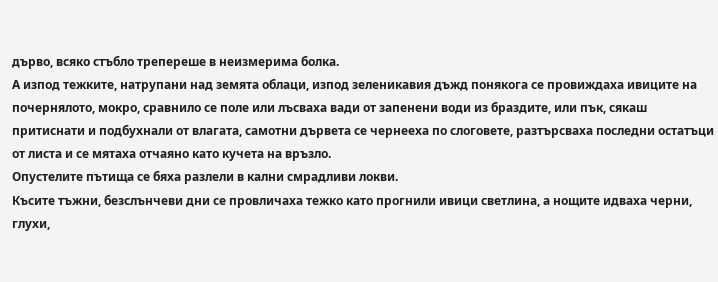дърво, всяко стъбло трепереше в неизмерима болка.
А изпод тежките, натрупани над земята облаци, изпод зеленикавия дъжд понякога се провиждаха ивиците на почернялото, мокро, сравнило се поле или лъсваха вади от запенени води из браздите, или пък, сякаш притиснати и подбухнали от влагата, самотни дървета се чернееха по слоговете, разтърсваха последни остатъци от листа и се мятаха отчаяно като кучета на връзло.
Опустелите пътища се бяха разлели в кални смрадливи локви.
Късите тъжни, безслънчеви дни се провличаха тежко като прогнили ивици светлина, а нощите идваха черни, глухи,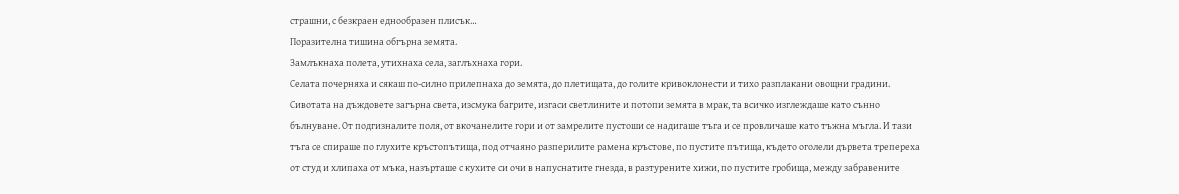страшни, с безкраен еднообразен плисък…
Поразителна тишина обгърна земята.
Замлъкнаха полета, утихнаха села, заглъхнаха гори.
Селата почерняха и сякаш по-силно прилепнаха до земята, до плетищата, до голите кривоклонести и тихо разплакани овощни градини.
Сивотата на дъждовете загърна света, изсмука багрите, изгаси светлините и потопи земята в мрак, та всичко изглеждаше като сънно бълнуване. От подгизналите поля, от вкочанелите гори и от замрелите пустоши се надигаше тъга и се провличаше като тъжна мъгла. И тази тъга се спираше по глухите кръстопътища, под отчаяно разперилите рамена кръстове, по пустите пътища, където оголели дървета трепереха от студ и хлипаха от мъка, назърташе с кухите си очи в напуснатите гнезда, в разтурените хижи, по пустите гробища, между забравените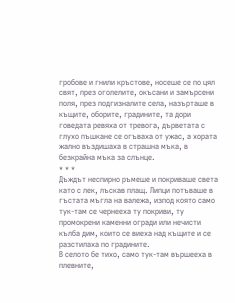гробове и гнили кръстове, носеше се по цял свят, през оголелите, окъсани и замърсени поля, през подгизналите села, назърташе в къщите, оборите, градините, та дори говедата ревяха от тревога, дърветата с глухо пъшкане се огъваха от ужас, а хората жално въздишаха в страшна мъка, в безкрайна мъка за слънце.
* * *
Дъждът неспирно ръмеше и покриваше света като с лек, лъскав плащ. Липци потъваше в гъстата мъгла на валежа, изпод която само тук-там се чернееха ту покриви, ту промокрени каменни огради или нечисти кълба дим, които се виеха над къщите и се разстилаха по градините.
В селото бе тихо, само тук-там вършееха в плевните,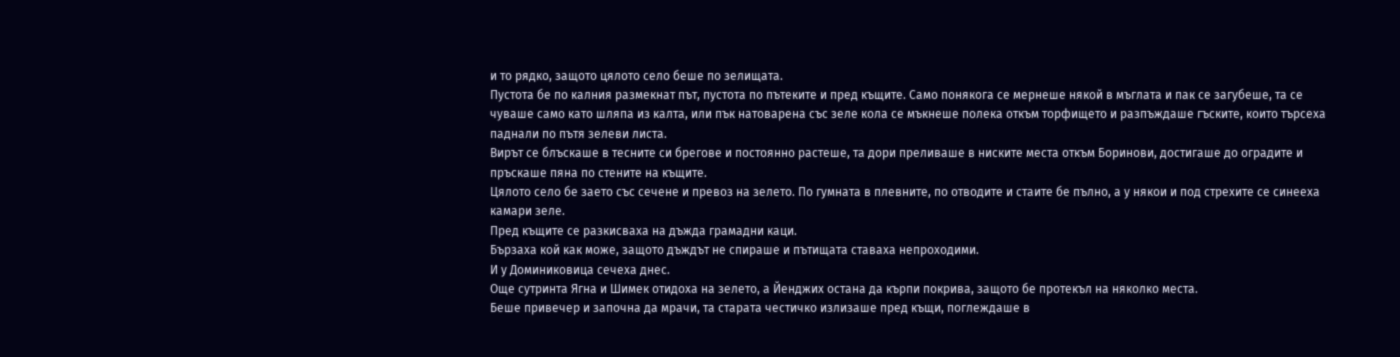и то рядко, защото цялото село беше по зелищата.
Пустота бе по калния размекнат път, пустота по пътеките и пред къщите. Само понякога се мернеше някой в мъглата и пак се загубеше, та се чуваше само като шляпа из калта, или пък натоварена със зеле кола се мъкнеше полека откъм торфището и разпъждаше гъските, които търсеха паднали по пътя зелеви листа.
Вирът се блъскаше в тесните си брегове и постоянно растеше, та дори преливаше в ниските места откъм Боринови, достигаше до оградите и пръскаше пяна по стените на къщите.
Цялото село бе заето със сечене и превоз на зелето. По гумната в плевните, по отводите и стаите бе пълно, а у някои и под стрехите се синееха камари зеле.
Пред къщите се разкисваха на дъжда грамадни каци.
Бързаха кой как може, защото дъждът не спираше и пътищата ставаха непроходими.
И у Доминиковица сечеха днес.
Още сутринта Ягна и Шимек отидоха на зелето, а Йенджих остана да кърпи покрива, защото бе протекъл на няколко места.
Беше привечер и започна да мрачи, та старата честичко излизаше пред къщи, поглеждаше в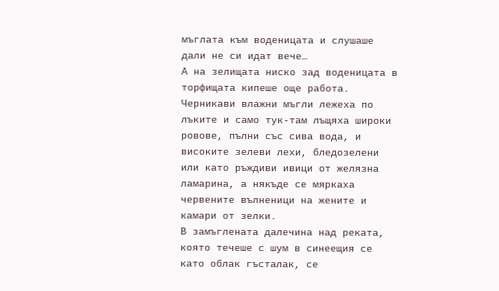мъглата към воденицата и слушаше дали не си идат вече…
А на зелищата ниско зад воденицата в торфищата кипеше още работа.
Черникави влажни мъгли лежеха по лъките и само тук-там лъщяха широки ровове, пълни със сива вода, и високите зелеви лехи, бледозелени или като ръждиви ивици от желязна ламарина, а някъде се мяркаха червените вълненици на жените и камари от зелки.
В замъглената далечина над реката, която течеше с шум в синеещия се като облак гъсталак, се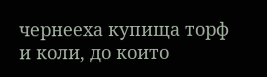чернееха купища торф и коли, до които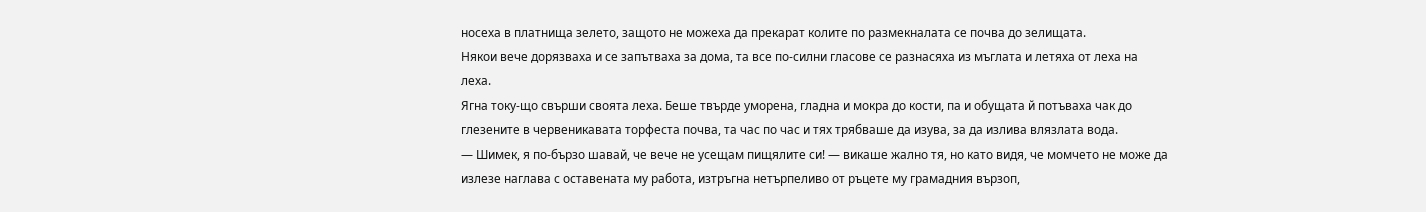носеха в платнища зелето, защото не можеха да прекарат колите по размекналата се почва до зелищата.
Някои вече дорязваха и се запътваха за дома, та все по-силни гласове се разнасяха из мъглата и летяха от леха на леха.
Ягна току-що свърши своята леха. Беше твърде уморена, гладна и мокра до кости, па и обущата й потъваха чак до глезените в червеникавата торфеста почва, та час по час и тях трябваше да изува, за да излива влязлата вода.
— Шимек, я по-бързо шавай, че вече не усещам пищялите си! — викаше жално тя, но като видя, че момчето не може да излезе наглава с оставената му работа, изтръгна нетърпеливо от ръцете му грамадния вързоп,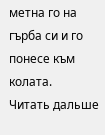метна го на гърба си и го понесе към колата.
Читать дальше